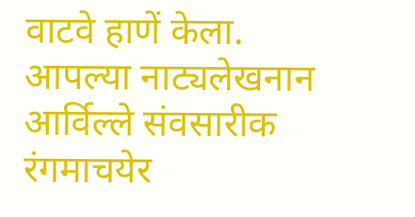वाटवे हाणें केला.
आपल्या नाट्यलेखनान आर्विल्ले संवसारीक रंगमाचयेर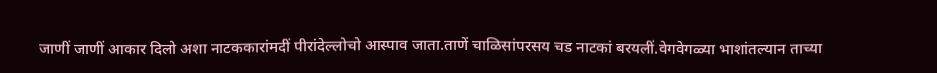जाणीं जाणीं आकार दिलो अशा नाटककारांमदीं पीरांदेल्लोचो आस्पाव जाता.ताणें चाळिसांपरसय चड नाटकां बरयलीं.वेगवेगळ्या भाशांतल्यान ताच्या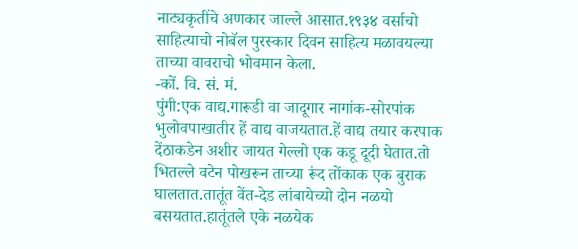नाट्यकृतींचे अणकार जाल्ले आसात.१९३४ वर्साचो साहित्याचो नोबॅल पुरस्कार दिवन साहित्य मळावयल्या ताच्या वावराचो भोवमान केला.
-कों. वि. सं. मं.
पुंगी:एक वाद्य.गारूडी वा जादूगार नागांक-सोरपांक भुलोवपाखातीर हें वाद्य वाजयतात.हें वाद्य तयार करपाक देंठाकडेन अशीर जायत गेल्लो एक कडू दूदी घेतात.तो भितल्ले वटेन पोखरून ताच्या रूंद तोंकाक एक बुराक घालतात.तातूंत वेंत-देड लांबायेच्यो दोन नळयो बसयतात.हातूंतले एके नळयेक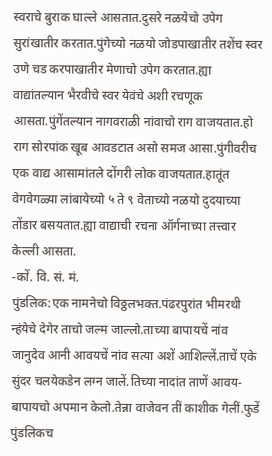स्वराचे बुराक घाल्ले आसतात.दुसरे नळयेचो उपेग सुरांखातीर करतात.पुंगेच्यो नळयो जोडपाखातीर तशेंच स्वर उणे चड करपाखातीर मेणाचो उपेग करतात.ह्या वाद्यांतल्यान भैरवीचे स्वर येवंचे अशी रचणूक आसता.पुंगेंतल्यान नागवराळी नांवाचो राग वाजयतात.हो राग सोरपांक खूब आवडटात असो समज आसा.पुंगीवरीच एक वाद्य आसामांतले दोंगरी लोक वाजयतात.हातूंत वेगवेगळ्या लांबायेच्यो ५ ते ९ वेताच्यो नळयो दुदयाच्या तोंडार बसयतात.ह्या वाद्याची रचना ऑर्गनाच्या तत्त्वार केल्ली आसता.
-कों. वि. सं. मं.
पुंडलिक:एक नामनेचो विठ्ठलभक्त.पंढरपुरांत भीमरथी न्हंयेचे देगेर ताचो जल्म जाल्लो.ताच्या बापायचें नांव जानुदेव आनी आवयचें नांव सत्या अशें आशिल्लें.ताचें एके सुंदर चलयेकडेन लग्न जालें.तिच्या नादांत ताणें आवय-बापायचो अपमान केलो.तेन्ना वाजेवन तीं काशीक गेलीं.फुडें पुंडलिकच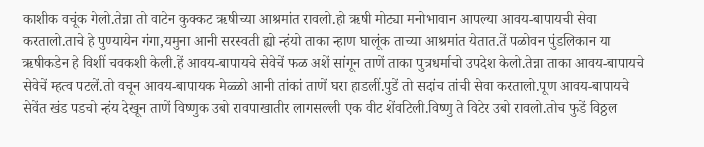काशीक वचूंक गेलो.तेन्ना तो वाटेन कुक्कट ऋषीच्या आश्रमांत रावलो.हो ऋषी मोट्या मनोभावान आपल्या आवय-बापायची सेवा करतालो.ताचे हे पुण्यायेन गंगा,यमुना आनी सरस्वती ह्यो न्हंयो ताका न्हाण घालूंक ताच्या आश्रमांत येतात.तें पळोवन पुंडलिकान या ऋषीकडेन हे विशीं चवकशी केली.हें आवय-बापायचे सेवेचें फळ अशें सांगून ताणें ताका पुत्रधर्माचो उपदेश केलो.तेन्ना ताका आवय-बापायचे सेवेचें म्हत्व पटलें.तो वचून आवय-बापायक मेळ्ळो आनी तांकां ताणें घरा हाडलीं.पुडें तो सदांच तांची सेवा करतालो.पूण आवय-बापायचे सेवेंत खंड पडचो न्हंय देखून ताणें विष्णुक उबो रावपाखातीर लागसल्ली एक वीट शेंवटिली.विष्णु ते विटेर उबो रावलो.तोच फुडें विठ्ठल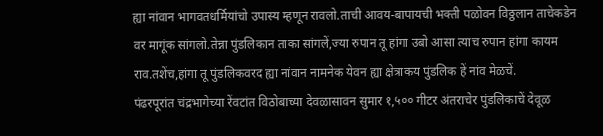ह्या नांवान भागवतधर्मियांचो उपास्य म्हणून रावलो.ताची आवय-बापायची भक्ती पळोवन विठ्ठलान ताचेकडेन वर मागूंक सांगलो.तेन्ना पुंडलिकान ताका सांगलें,ज्या रुपान तू हांगा उबो आसा त्याच रुपान हांगा कायम राव.तशेंच,हांगा तू पुंडलिकवरद ह्या नांवान नामनेक येवन ह्या क्षेत्राकय पुंडलिक हें नांव मेळचें.
पंढरपूरांत चंद्रभागेच्या रेंवटांत विठोबाच्या देवळासावन सुमार १,५०० गीटर अंतराचेर पुंडलिकाचें देवूळ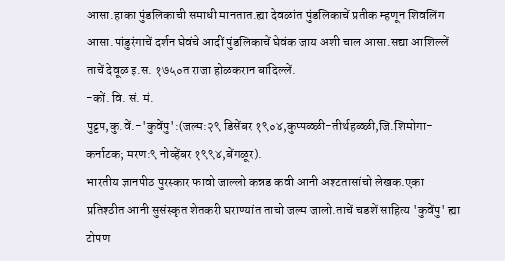आसा.हाका पुंडलिकाची समाधी मानतात.ह्या देवळांत पुंडलिकाचें प्रतीक म्हणून शिवलिंग आसा.पांडुरंगाचें दर्शन घेवंचे आदीं पुंडलिकाचें घेवंक जाय अशी चाल आसा.सद्या आशिल्लें ताचें देवूळ इ.स. १७५०त राजा होळकरान बांदिल्लें.
-कों. वि. सं. मं.
पुट्टप,कु.वें.-'कुवेंपु':(जल्म:२९ डिसेंबर १९०४,कुप्पळ्ळी-तीर्थहळ्ळी,जि.शिमोगा-कर्नाटक; मरण:९ नोव्हेंबर १९९४,बेंगळूर).
भारतीय ज्ञानपीठ पुरस्कार फावो जाल्लो कन्नड कवी आनी अश्टतासांचो लेखक.एका प्रतिश्ठीत आनी सुसंस्कृत शेतकरी घराण्यांत ताचो जल्म जालो.ताचें चडशें साहित्य 'कुवेंपु' ह्या टोपण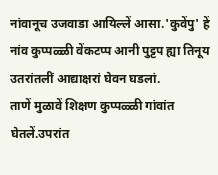नांवानूच उजवाडा आयिल्लें आसा.'कुवेंपु' हें नांव कुप्पळ्ळी वेंकटप्प आनी पुट्टप ह्या तिनूय उतरांतलीं आद्याक्षरां घेवन घडलां.
ताणें मुळावें शिक्षण कुप्पळ्ळी गांवांत घेतलें.उपरांत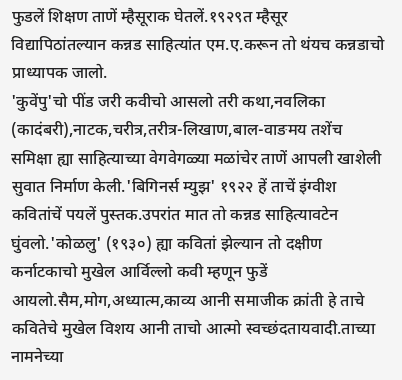फुडलें शिक्षण ताणें म्हैसूराक घेतलें.१९२९त म्हैसूर विद्यापिठांतल्यान कन्नड साहित्यांत एम.ए.करून तो थंयच कन्नडाचो प्राध्यापक जालो.
'कुवेंपु'चो पींड जरी कवीचो आसलो तरी कथा,नवलिका (कादंबरी),नाटक,चरीत्र,तरीत्र-लिखाण,बाल-वाङमय तशेंच समिक्षा ह्या साहित्याच्या वेगवेगळ्या मळांचेर ताणें आपली खाशेली सुवात निर्माण केली.'बिगिनर्स म्युझ' १९२२ हें ताचें इंग्वीश कवितांचें पयलें पुस्तक.उपरांत मात तो कन्नड साहित्यावटेन घुंवलो.'कोळलु' (१९३०) ह्या कवितां झेल्यान तो दक्षीण कर्नाटकाचो मुखेल आर्विल्लो कवी म्हणून फुडें आयलो.सैम,मोग,अध्यात्म,काव्य आनी समाजीक क्रांती हे ताचे कवितेचे मुखेल विशय आनी ताचो आत्मो स्वच्छंदतायवादी.ताच्या नामनेच्या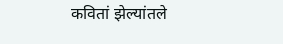कवितां झेल्यांतले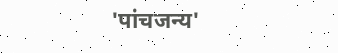'पांचजन्य'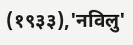(१९३३),'नविलु'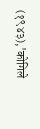(१९४३),'कोगिले